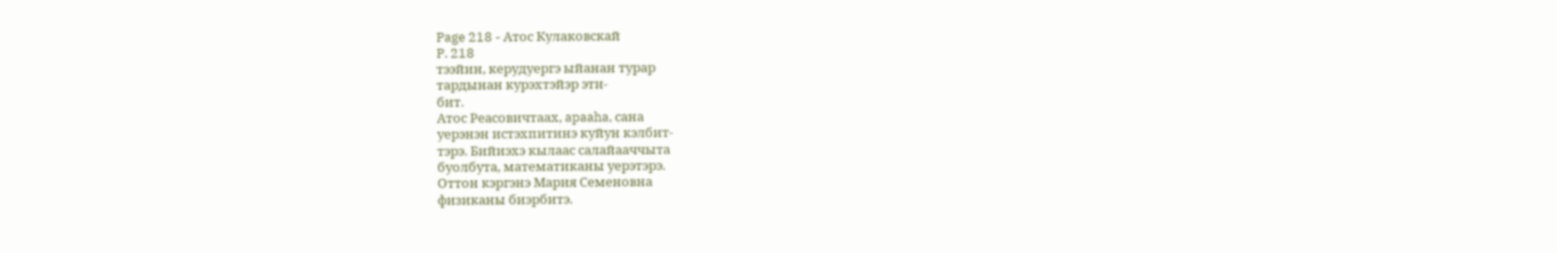Page 218 - Атос Кулаковскай
P. 218
тээйин, керудуергэ ыйанан турар
тардынан курэхтэйэр эти-
бит.
Атос Реасовичтаах, apaaha, сана
уерэнэн истэхпитинэ куйун кэлбит-
тэрэ. Бийиэхэ кылаас салайааччыта
буолбута, математиканы уерэтэрэ.
Оттон кэргэнэ Мария Семеновна
физиканы биэрбитэ.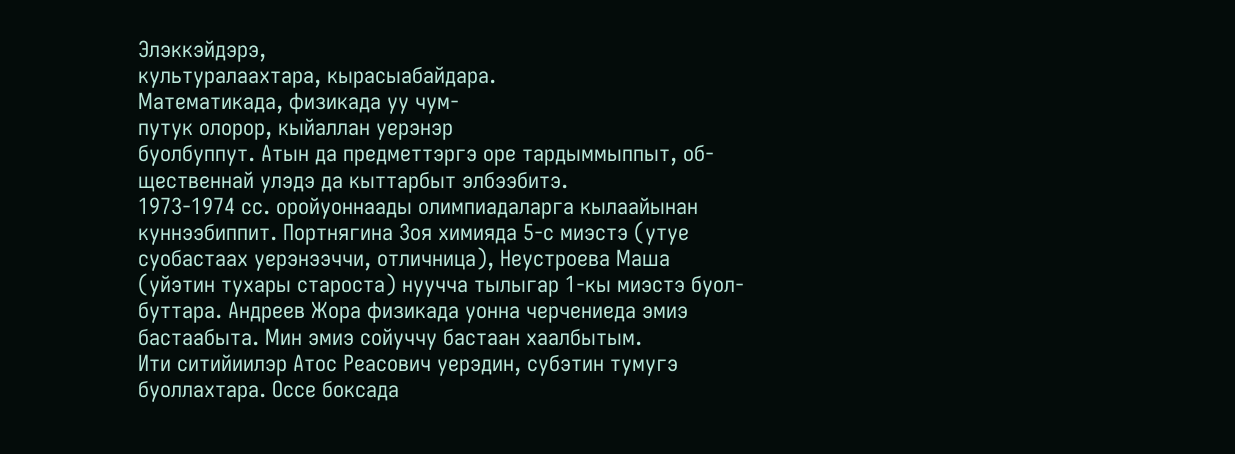Элэккэйдэрэ,
культуралаахтара, кырасыабайдара.
Математикада, физикада уу чум-
путук олорор, кыйаллан уерэнэр
буолбуппут. Атын да предметтэргэ оре тардыммыппыт, об-
щественнай улэдэ да кыттарбыт элбээбитэ.
1973-1974 сс. оройуоннаады олимпиадаларга кылаайынан
куннээбиппит. Портнягина Зоя химияда 5-с миэстэ (утуе
суобастаах уерэнээччи, отличница), Неустроева Маша
(уйэтин тухары староста) нуучча тылыгар 1-кы миэстэ буол-
буттара. Андреев Жора физикада уонна черчениеда эмиэ
бастаабыта. Мин эмиэ сойуччу бастаан хаалбытым.
Ити ситийиилэр Атос Реасович уерэдин, субэтин тумугэ
буоллахтара. Оссе боксада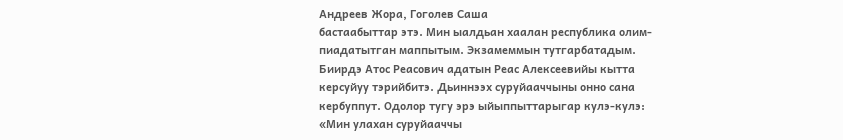Андреев Жора, Гоголев Саша
бастаабыттар этэ. Мин ыалдьан хаалан республика олим-
пиадатытган маппытым. Экзамеммын тутгарбатадым.
Биирдэ Атос Реасович адатын Реас Алексеевийы кытта
керсуйуу тэрийбитэ. Дьиннээх суруйааччыны онно сана
кербуппут. Одолор тугу эрэ ыйыппыттарыгар кулэ-кулэ:
«Мин улахан суруйааччы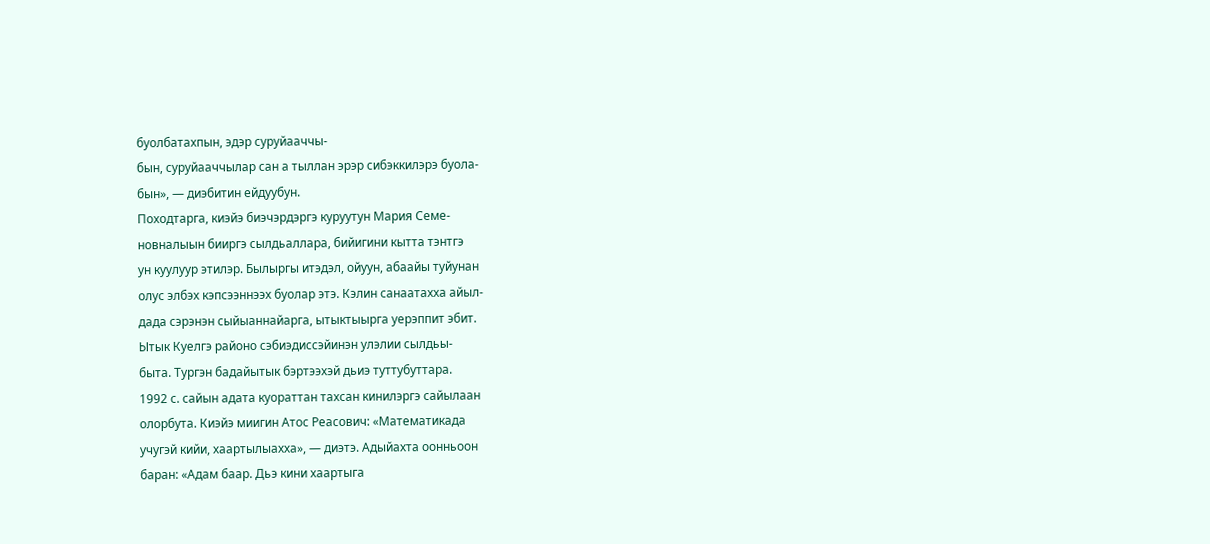буолбатахпын, эдэр суруйааччы-
бын, суруйааччылар сан а тыллан эрэр сибэккилэрэ буола-
бын», — диэбитин ейдуубун.
Походтарга, киэйэ биэчэрдэргэ куруутун Мария Семе-
новналыын бииргэ сылдьаллара, бийигини кытта тэнтгэ
ун куулуур этилэр. Былыргы итэдэл, ойуун, абаайы туйунан
олус элбэх кэпсээннээх буолар этэ. Кэлин санаатахха айыл-
дада сэрэнэн сыйыаннайарга, ытыктыырга уерэппит эбит.
Ытык Куелгэ районо сэбиэдиссэйинэн улэлии сылдьы-
быта. Тургэн бадайытык бэртээхэй дьиэ туттубуттара.
1992 с. сайын адата куораттан тахсан кинилэргэ сайылаан
олорбута. Киэйэ миигин Атос Реасович: «Математикада
учугэй кийи, хаартылыахха», — диэтэ. Адыйахта оонньоон
баран: «Адам баар. Дьэ кини хаартыга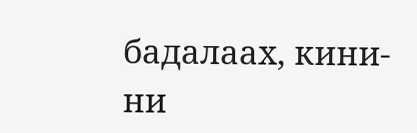бадалаах, кини-
ни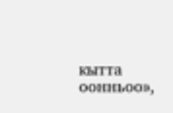кытта оонньоо»,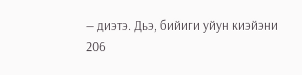— диэтэ. Дьэ, бийиги уйун киэйэни
206